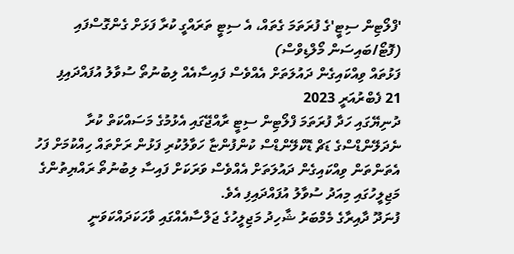'ފްލޯޓިން ސިޓީ'ގެ ފުރަތަމަ ގެތައް، އެ ސިޓީ ތަރައްގީ ކުރާ ފަޅަށް ގެންގޮސްފައި (ފޮޓޯ/ބައިސަން މޯލްޑިވްސް)
ފަޅުތައް ވިއްކައިގެން ދައުލަތަށް އެއްވެސް ފައިސާއެއް ލިބުނުތޯ ސުވާލު އުފައްދައިފި
21 ފެބްރުއަރީ 2023
ދުނިޔޭގައި ހަދާ ފުރަތަމަ ފްލޯޓިން ސިޓީ ރާއްޖޭގައި އެޅުމުގެ މަސައްކަތް ކުރާ ނެދަލޭންޑްސްގެ ޑަޗް ޑޮކްލޭންޑްސް ކުންފުންޏާ ހަވާލުކުރި ފަޅުން ރަށްތައް ހިއްކުމަށް ފަހު އެތަންތަން ވިއްކައިގެން ދައުލަތަށް އެއްވެސް ވަރަކަށް ފައިސާ ލިބުނުތޯ ރައްޔިތުންގެ މަޖިލީހުގައި މިއަދު ސުވާލު އުފައްދައިފި އެވެ.
ފުނަދޫ ދާއިރާގެ މެމްބަރު ޝާހިދު މަޖިލީހުގެ ޖަލްސާއެއްގައި ވާހަކަދައްކަވަނީ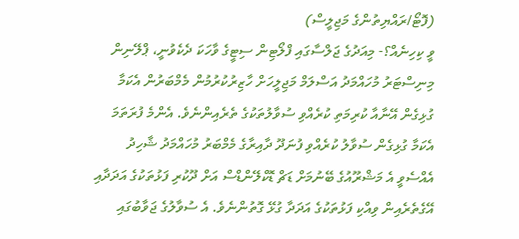(ފޮޓޯ/ރައްޔިތުންގެ މަޖިލީސް)
ވީ ކިހިނެއް؟- މިއަދުގެ ޖަލްސާގައި ފްލޯޓިން ސިޓީގެ ވާހަކަ ދެކެވުނީ، ޕްލޭނިން މިނިސްޓަރު މުހައްމަދު އަސްލަމް މަޖިލީހަށް ހާޒިރުކުރުމުން މެމްބަރުން އެކަމާ ގުޅިގެން އޭނާއާ ކުރިމަތި ކުރެއްވި ސުވާލުތަކުގެ ތެރެއިންނެވެ. އެންމެ ފުރަތަމަ އެކަމާ ގުޅިގެން ސުވާލު ކުރެއްވި ފުނަދޫ ދާއިރާގެ މެމްބަރު މުހައްމަދު ޝާހިދު އެއްސެވީ އެ މަޝްރޫއުގެ ބޭނުމަށް ޑަޗް ޑޮކްލޭންޑްސް އަށް ދޫކުރި ފަޅުތަކުގެ އަދަދާއި އޭގެތެރެއިން ވިއްކި ފަޅުތަކުގެ އަދަދާ ގުޅޭ ގޮތުންނެވެ. އެ ސުވާލުގެ ޖަވާބުގައި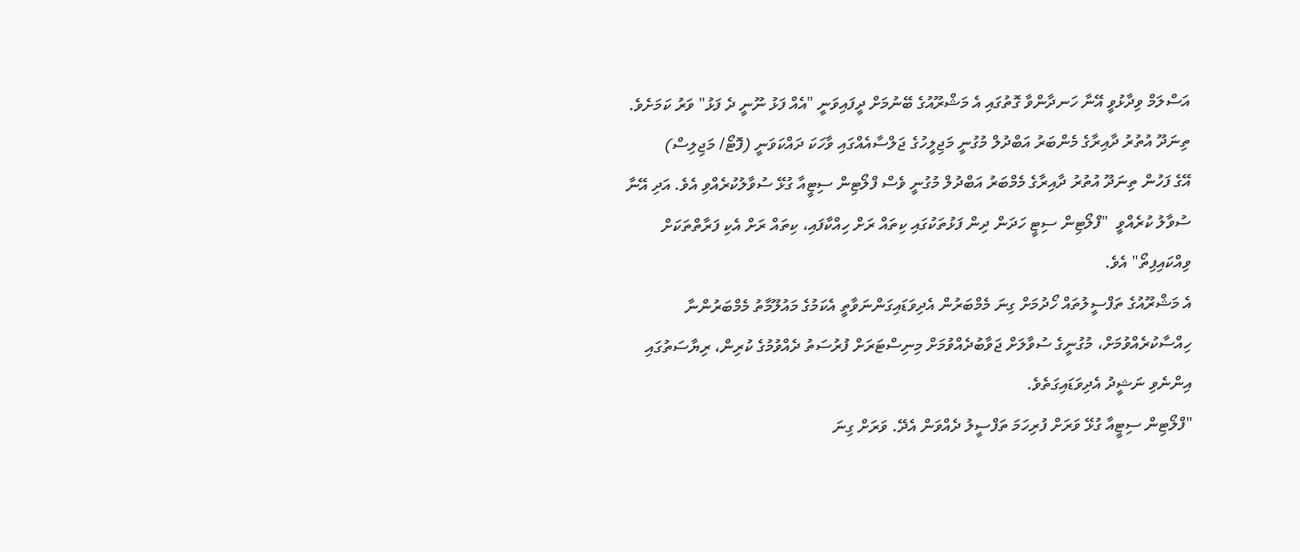އަސްލަމް ވިދާޅުވީ އޭނާ ހަނދާންވާ ގޮތުގައި އެ މަޝްރޫއުގެ ބޭނުމަށް ދީފައިވަނީ "އެއް ފަޅު ނޫނީ ދެ ފަޅު" ވަރު ކަމަށެވެ.
ތިނަދޫ އުތުރު ދާއިރާގެ މެންބަރު އަބްދުލް މުގުނީ މަޖިލީހުގެ ޖަލްސާއެއްގައި ވާހަކަ ދައްކަވަނީ (ފޮޓޯ/ މަޖިލިސް)
އޭގެ ފަހުން ތިނަދޫ އުތުރު ދާއިރާގެ މެމްބަރު އަބްދުލް މުގުނީ ވެސް ފްލޯޓިން ސިޓީއާ ގުޅޭ ސުވާލުކުރެއްވި އެވެ. އަދި އޭނާ ސުވާލު ކުރެއްވީ  "ފްލޯޓިން ސިޓީ ހަދަން ދިން ފަޅުތަކުގައި ކިތައް ރަށް ހިއްކާފައި، ކިތައް ރަށް އެކި ފަރާތްތަކަށް ވިއްކައިފިތޯ" އެވެ.
އެ މަޝްރޫއުގެ ތަފްސީލުތައް ހޯދުމަށް ގިނަ މެމްބަރުން އެދިވަޑައިގަންނަވާތީ އެކަމުގެ މައުލޫމާތު މެމްބަރުންނާ ހިއްސާކުރެއްވުމަށް، މުގުނީގެ ސުވާލަށް ޖަވާބުދެއްވުމަށް މިނިސްޓަރަށް ފުރުސަތު ދެއްވުމުގެ ކުރިން، ރިޔާސަތުގައި އިންނެވި ނަޝީދު އެދިވަޑައިގަތެވެ.
"ފްލޯޓިން ސިޓީއާ ގުޅޭ ވަރަށް ފުރިހަމަ ތަފްސީލު ދެއްވަން އެދޭ. ވަރަށް ގިނަ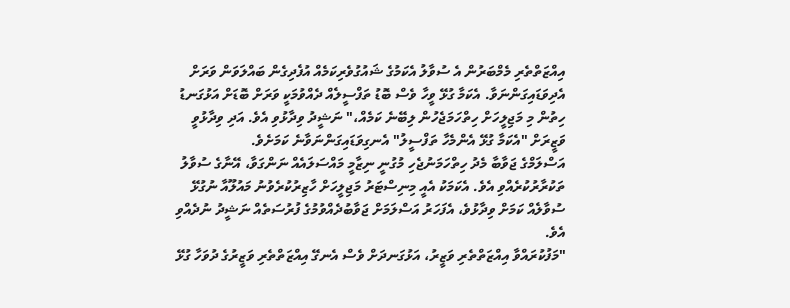އިއްޒަތްތެރި މެމްބަރުން އެ ސުވާލު އެކަމުގެ ޝައުގުވެރިކަމެއް އުފެދިގެން ބައްލަވަން ވަރަށް އެދިވަޑައިގަންނަވާ. އެކަމާ ގުޅޭ ވީހާ ވެސް ބޮޑު ތަފްސީލެއް ދެއްވުމަކީ ވަރަށް ބޮޑަށް އަޅުގަނޑު ހިތުން މި މަޖިލީހަށް ހިތްހަމަޖެހުން ލިބޭނެ ކަމެއް،" ނަޝީދު ވިދާޅުވި އެވެ. އަދި ވިދާޅުވީ ވަޒީރަށް "އެކަމާ ގުޅޭ އެންމެހާ ތަފްސީލު" އެނގިވަޑައިގަންނަވާނެ ކަމަށެވެ.
އަސްލަމްގެ ޖަވާބާ މެދު ހިތްހަމަނުޖެހި މުގުނީ ނިޒާމީ މައްސަލައެއް ނަންގަވާ، އޭނާގެ ސުވާލު ތަކުރާރުކުރެއްވި އެވެ. އެކަމަކު އެއީ މިނިސްޓަރު މަޖިލީހަށް ހާޒިރުކުރެވުނު މައުލޫއާ ނުގުޅޭ ސުވާލެއް ކަމަށް ވިދާޅުވެ، އެފަހަރު އަސްލަމަށް ޖަވާބުދެއްވުމުގެ ފުރުސަތެއް ނަޝީދު ނުދެއްވި އެވެ.
"މަފުކުރައްވާ އިއްޒަތްތެރި ވަޒީރު، އަޅުގަނދަށް ވެސް އެނގޭ އިއްޒަތްތެރި ވަޒީރުގެ ދުވަހާ ގުޅޭ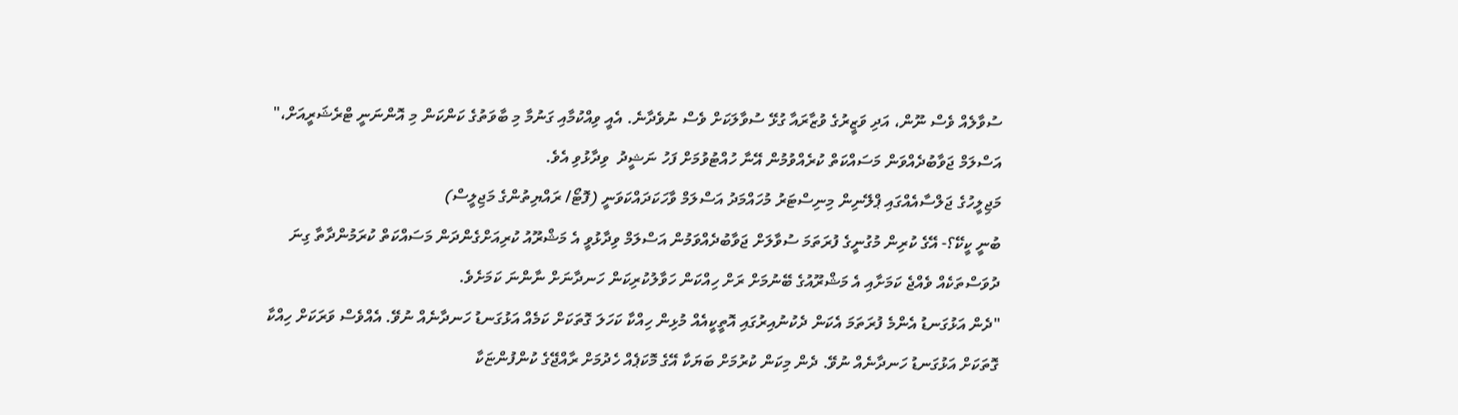ސުވާލެއް ވެސް ނޫން، އަދި ވަޒީރުގެ ވުޒާރައާ ގުޅޭ ސުވާލަކަށް ވެސް ނުވެދާނެ. އެއީ ވިއްކުމާއި ގަނުމާ މި ބާވަތުގެ ކަންކަން މި އޮންނަނީ ޓްރެޝަރީއަށް،" އަސްލަމް ޖަވާބުދެއްވަން މަސައްކަތް ކުރެއްވުމުން އޭނާ ހުއްޓުވުމަށް ފަހު ނަޝީދު  ވިދާޅުވި އެވެ.
މަޖިލީހުގެ ޖަލްސާއެއްގައި ޕްލޭނިން މިނިސްޓަރު މުހައްމަދު އަސްލަމް ވާހަކަދައްކަވަނީ (ފޮޓޯ/ ރައްޔިތުންގެ މަޖިލީސް)
ބުނީ ކީކޭ؟- އޭގެ ކުރިން މުގުނީގެ ފުރަތަމަ ސުވާލަށް ޖަވާބުދެއްވަމުން އަސްލަމް ވިދާޅުވީ އެ މަޝްރޫއު ކުރިއަށްގެންދަން މަސައްކަތް ކުރަމުންދާތާ ގިނަ ދުވަސްތަކެއް ވެއްޖެ ކަމަށާއި އެ މަޝްރޫއުގެ ބޭނުމަށް ރަށް ހިއްކަން ހަވާލުކުރިކަން ހަނދާނަށް ނާންނަ ކަމަށެވެ.
"ދެން އަޅުގަނޑު އެންމެ ފުރަތަމަ އެކަން ދެކުނުއިރުގައި އޮތީކީއެއް މުޅިން ހިއްކާ ކަހަލަ ގޮތަކަށް ކަމެއް އަޅުގަނޑު ހަނދާނެއް ނުވޭ. އެއްވެސް ވަރަކަށް ހިއްކާ ގޮތަކަށް އަޅުގަނޑު ހަނދާނެއް ނުވޭ. ދެން މިކަން ކުރުމަށް ބަޔަކާ އޭގެ މޮކަޕެއް ހެދުމަށް ރާއްޖޭގެ ކުންފުންޏަކާ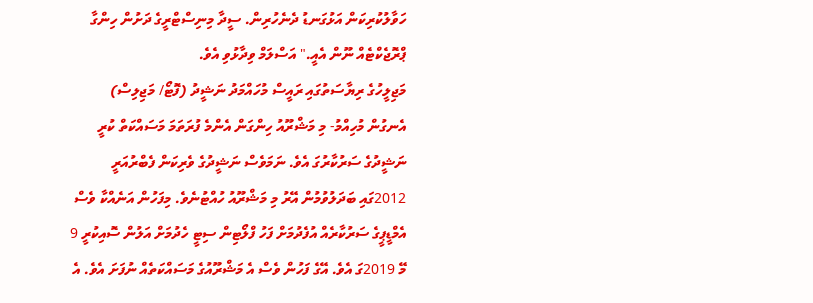ހަވާލުކުރިކަން އަޅުގަނޑު ދެނެހުރިން. ސީދާ މިނިސްޓްރީގެ ދަށުން ހިންގާ ޕްރޮޖެކްޓެއް ނޫން އެއީ." އަސްލަމް ވިދާޅުވި އެވެ.
މަޖިލީހުގެ ރިޔާސަތުގައި ރައީސް މުހައްމަދު ނަޝީދު (ފޮޓޯ/ މަޖިލިސް)
އެނގުން މުހިއްމު- މި މަޝްރޫއު ހިންގަން އެންމެ ފުރަތަމަ މަސައްކަތް ކުރީ ނަޝީދުގެ ސަރުކާރުގަ އެވެ. ނަމަވެސް ނަޝީދުގެ ވެރިކަން ފެބްރުއަރީ 2012ގައި ބަދަލުވުމުން އޭރު މި މަޝްރޫއު ހުއްޓުނެވެ. މިފަހުން އަނެއްކާ ވެސް އެމްޑީޕީގެ ސަރުކާރެއް އުފެދުމަށް ފަހު ފްލޯޓިން ސިޓީ ހެދުމަށް އަލުން ސޮއިކުރީ 9 މޭ 2019ގަ އެވެ. އޭގެ ފަހުން ވެސް އެ މަޝްރޫއުގެ މަސައްކަތެއް ނުފަށަ އެވެ. އެ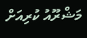މަޝްރޫއު ކުރިއަށް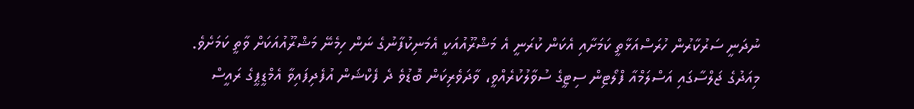ނުދަނީ ސަރުކާރުން ހުރަސްއަޅާތީ ކަމަށާއި އެކަން ކުރަނީ އެ މަޝްރޫއުއަކީ އެމަނިކުފާނުގެ ނަން ހިމެނޭ މަޝްރޫއުއަކަށް ވާތީ ކަމަށެވެ.
މިއަދުގެ ޖަލްސާގައި އަސްލަމްއާ ފްލޯޓިން ސިޓީގެ ސުވާލުކުރެއްވީ، ވާދަވެރިކަން ބޮޑުވެ ދެ ފެކްޝަން އުފެދިފައިވާ އެމްޑީޕީގެ ރައީސް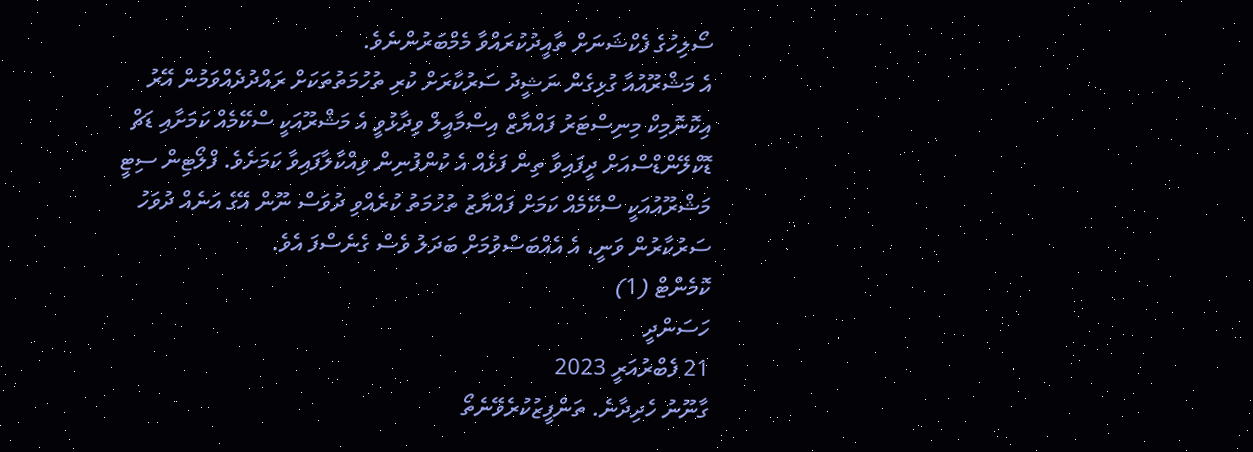ސޯލިހުގެ ފެކްޝަނަށް ތާއީދުކުރައްވާ މެމްބަރުންނެވެ.
އެ މަޝްރޫއުއާ ގުޅިގެން ނަޝީދު ސަރުކާރަށް ކުރި ތުހުމަތުތަކަށް ރައްދުދެއްވަމުން އޭރު އިކޮނޮމިކް މިނިސްޓަރު ފައްޔާޒް އިސްމާއީލް ވިދާޅުވީ އެ މަޝްރޫއަކީ ސްކޭމެއް ކަމަށާއި ޑަޗް ޑޮކްލޭންޑްސްއަށް ދީފައިވާ ތިން ފަޅެއް އެ ކުންފުނިން ވިއްކާލާފައިވާ ކަމަށެވެ. ފްލޯޓިން ސިޓީ މަޝްރޫއުއަކީ ސްކޭމެއް ކަމަށް ފައްޔާޒު ތުހުމަތު ކުރެއްވި ދުވަސް ނޫން އޭގެ އަނެއް ދުވަހު ސަރުކާރުން ވަނީ، އެ އެއްބަސްވުމަށް ބަދަލު ވެސް ގެނެސްފަ އެވެ.
ކޮމެންޓް (1)
ހަސަންދީ
21 ފެބްރުއަރީ 2023
ގާނޫނު ހެދިދާނެ. ތަންފީޒުކުރެވޭނެތޯ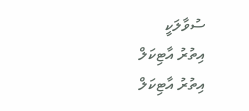ސުވާލަކީ
އިތުރު އާޓިކަލް
އިތުރު އާޓިކަލް